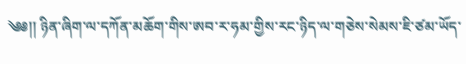༄༅།། ཉིན་ཞིག་ལ་དཀོན་མཆོག་གིས་ཨབ་ར་ཧམ་གྱིས་རང་ཉིད་ལ་གཅེས་སེམས་ཇི་ཙམ་ཡོད་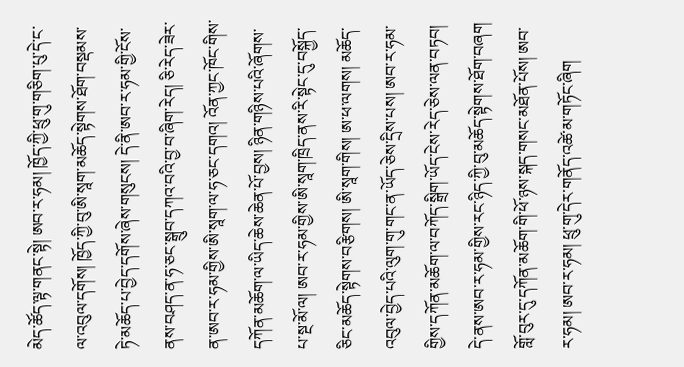མེད་ཚོད་ལྟ་གནང་སྟེ། ཨབ་ར་ཧམ། ཁྱོད་ཀྱི་ཕྲུ་གུ་གཅིག་པུ་དེ་ང་ལ་འབུལ་དགོས། ཁྱོད་ཀྱི་བུ་ཨི་སཱག་མཆོད་སྟེགས་ཐོག་བསྡམས་ཏེ་མཆོད་པ་བྱེད་དགོས་ཞེས་གསུངས། དེ་ནི་ཨབ་ར་ཧམ་གྱི་ངོས་ནས་བཤད་ན་ཧ་ཅང་སྒྲུབ་དཀའ་བའི་བྱ་བ་ཞིག་རེད། ཅི་རེད་ཟེར་ན་ཨབ་ར་ཧམ་གྱིས་ཨི་སཱག་ལ་ཧ་ཅང་དགའ། འོན་ཀྱང་ཁོང་གིས་དཀོན་མཆོག་ལ་ཡིད་ཆེས་ཆེན་པོ་བྱས། ཉིན་གཉིས་པའི་ཞོགས་པ་སྔ་མོ་ལ། ཨབ་ར་ཧམ་གྱིས་ཨི་སཱག་ཁྲིད་ནས་རི་སྟེང་དུ་བསྐྱོད་ཅིང་མཆོད་སྟེགས་བརྩིགས། ཨི་སཱག་གིས། ཨ་ཕ་ལགས། མཆོད་འབུལ་བྱེད་པའི་ལུག་གུ་གང་ན་ཡོད་ཅེས་དྲིས་པས། ཨབ་ར་ཧམ་གྱིས་དཀོན་མཆོག་ལ་བཀོད་སྒྲིག་ཡོད་ངེས་རེད་ཅེས་ལན་བཏབ། དེ་ནས་ཨབ་ར་ཧམ་གྱིས་རང་ཉིད་ཀྱི་བུ་མཆོད་སྟེགས་ཐོག་བཞག གློ་བུར་དུ་དཀོན་མཆོག་གི་ཕོ་ཉས་སྐད་གསང་མཐོན་པོས། ཨབ་ར་ཧམ། ཨབ་ར་ཧམ། ཕྲུ་གུ་དེར་གནོད་འཚེ་མ་གཏོང་ཞིག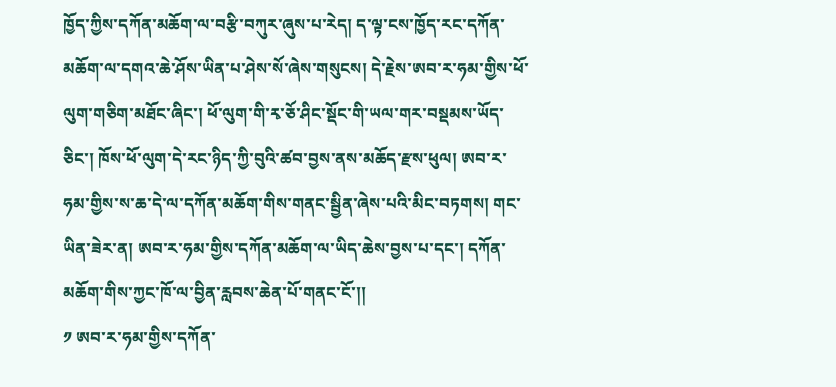ཁྱོད་ཀྱིས་དཀོན་མཆོག་ལ་བརྩི་བཀུར་ཞུས་པ་རེད། ད་ལྟ་ངས་ཁྱོད་རང་དཀོན་མཆོག་ལ་དགའ་ཆེ་ཤོས་ཡིན་པ་ཤེས་སོ་ཞེས་གསུངས། དེ་རྗེས་ཨབ་ར་ཧམ་གྱིས་ཕོ་ལུག་གཅིག་མཐོང་ཞིང་། ཕོ་ལུག་གི་རྭ་ཅོ་ཤིང་སྡོང་གི་ཡལ་གར་བསྡམས་ཡོད་ཅིང་། ཁོས་ཕོ་ལུག་དེ་རང་ཉིད་ཀྱི་བུའི་ཚབ་བྱས་ནས་མཆོད་རྫས་ཕུལ། ཨབ་ར་ཧམ་གྱིས་ས་ཆ་དེ་ལ་དཀོན་མཆོག་གིས་གནང་སྦྱིན་ཞེས་པའི་མིང་བཏགས། གང་ཡིན་ཟེར་ན། ཨབ་ར་ཧམ་གྱིས་དཀོན་མཆོག་ལ་ཡིད་ཆེས་བྱས་པ་དང་། དཀོན་མཆོག་གིས་ཀྱང་ཁོ་ལ་བྱིན་རླབས་ཆེན་པོ་གནང་ངོ་།།
༡ ཨབ་ར་ཧམ་གྱིས་དཀོན་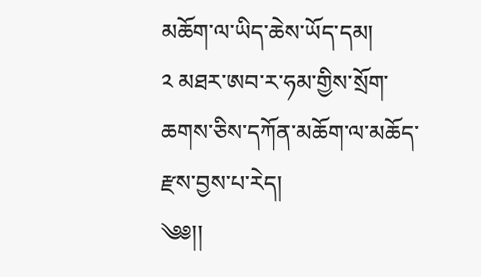མཆོག་ལ་ཡིད་ཆེས་ཡོད་དམ།
༢ མཐར་ཨབ་ར་ཧམ་གྱིས་སྲོག་ཆགས་ཅིས་དཀོན་མཆོག་ལ་མཆོད་རྫས་བྱས་པ་རེད།
༄༅།།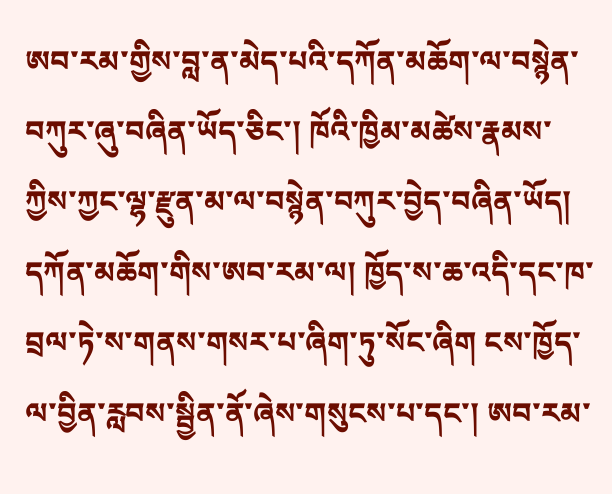ཨབ་རམ་གྱིས་བླ་ན་མེད་པའི་དཀོན་མཆོག་ལ་བསྙེན་བཀུར་ཞུ་བཞིན་ཡོད་ཅིང་། ཁོའི་ཁྱིམ་མཚེས་རྣམས་ཀྱིས་ཀྱང་ལྷ་རྫུན་མ་ལ་བསྙེན་བཀུར་བྱེད་བཞིན་ཡོད། དཀོན་མཆོག་གིས་ཨབ་རམ་ལ། ཁྱོད་ས་ཆ་འདི་དང་ཁ་བྲལ་ཏེ་ས་གནས་གསར་པ་ཞིག་ཏུ་སོང་ཞིག ངས་ཁྱོད་ལ་བྱིན་རླབས་སྦྱིན་ནོ་ཞེས་གསུངས་པ་དང་། ཨབ་རམ་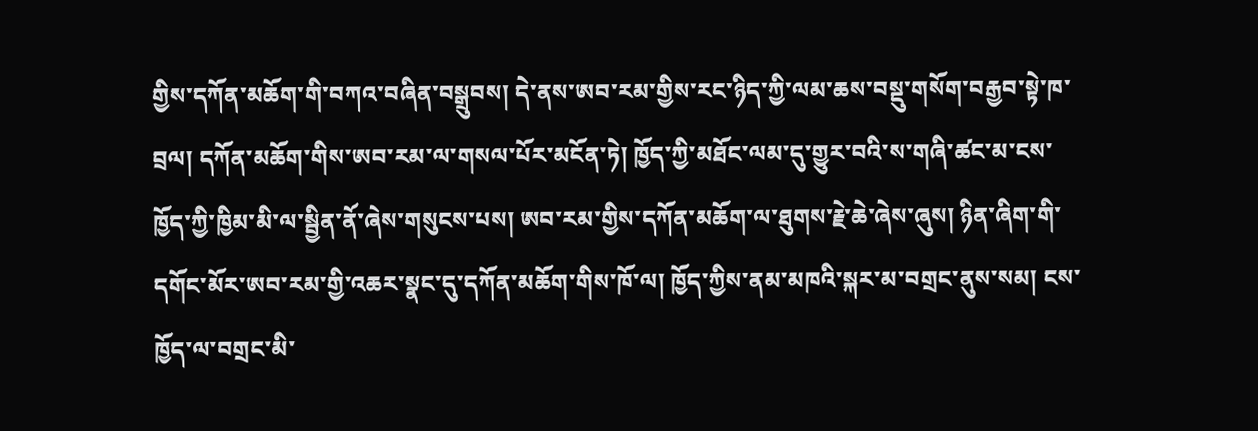གྱིས་དཀོན་མཆོག་གི་བཀའ་བཞིན་བསྒྲུབས། དེ་ནས་ཨབ་རམ་གྱིས་རང་ཉིད་ཀྱི་ལམ་ཆས་བསྡུ་གསོག་བརྒྱབ་སྟེ་ཁ་བྲལ། དཀོན་མཆོག་གིས་ཨབ་རམ་ལ་གསལ་པོར་མངོན་ཏེ། ཁྱོད་ཀྱི་མཐོང་ལམ་དུ་གྱུར་བའི་ས་གཞི་ཚང་མ་ངས་ཁྱོད་ཀྱི་ཁྱིམ་མི་ལ་སྦྱིན་ནོ་ཞེས་གསུངས་པས། ཨབ་རམ་གྱིས་དཀོན་མཆོག་ལ་ཐུགས་རྗེ་ཆེ་ཞེས་ཞུས། ཉིན་ཞིག་གི་དགོང་མོར་ཨབ་རམ་གྱི་འཆར་སྣང་དུ་དཀོན་མཆོག་གིས་ཁོ་ལ། ཁྱོད་ཀྱིས་ནམ་མཁའི་སྐར་མ་བགྲང་ནུས་སམ། ངས་ཁྱོད་ལ་བགྲང་མི་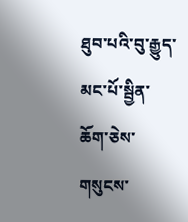ཐུབ་པའི་བུ་རྒྱུད་མང་པོ་སྦྱིན་ཆོག་ཅེས་གསུངས་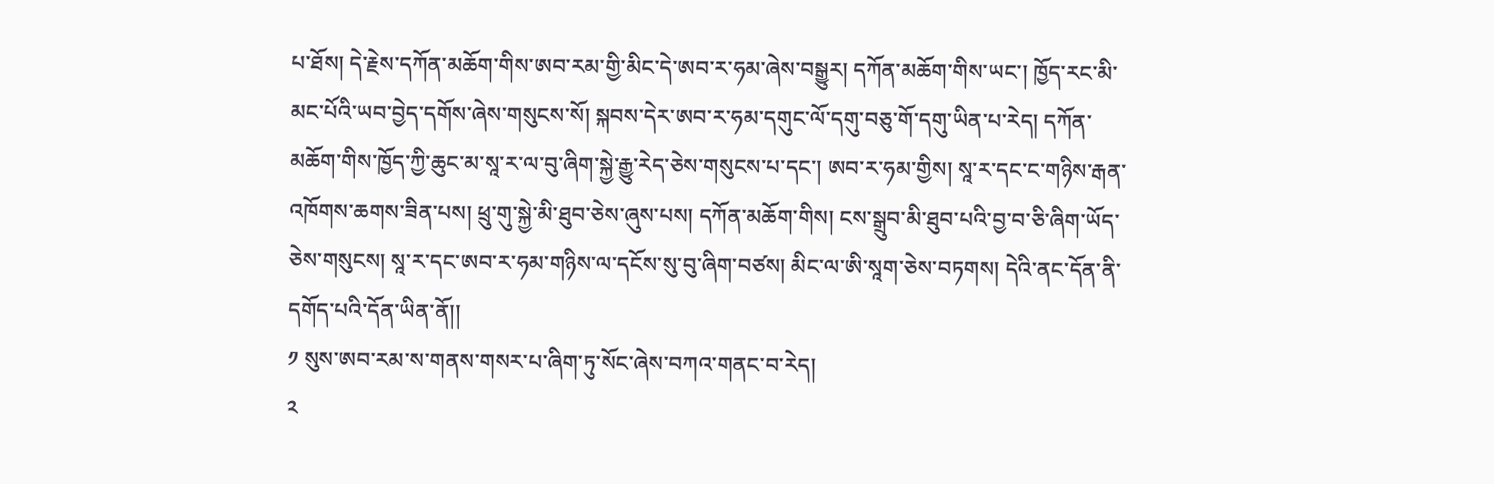པ་ཐོས། དེ་རྗེས་དཀོན་མཆོག་གིས་ཨབ་རམ་གྱི་མིང་དེ་ཨབ་ར་ཧམ་ཞེས་བསྒྱུར། དཀོན་མཆོག་གིས་ཡང་། ཁྱོད་རང་མི་མང་པོའི་ཡབ་བྱེད་དགོས་ཞེས་གསུངས་སོ། སྐབས་དེར་ཨབ་ར་ཧམ་དགུང་ལོ་དགུ་བཅུ་གོ་དགུ་ཡིན་པ་རེད། དཀོན་མཆོག་གིས་ཁྱོད་ཀྱི་ཆུང་མ་སཱ་ར་ལ་བུ་ཞིག་སྐྱེ་རྒྱུ་རེད་ཅེས་གསུངས་པ་དང་། ཨབ་ར་ཧམ་གྱིས། སཱ་ར་དང་ང་གཉིས་རྒན་འཁོགས་ཆགས་ཟིན་པས། ཕྲུ་གུ་སྐྱེ་མི་ཐུབ་ཅེས་ཞུས་པས། དཀོན་མཆོག་གིས། ངས་སྒྲུབ་མི་ཐུབ་པའི་བྱ་བ་ཅི་ཞིག་ཡོད་ཅེས་གསུངས། སཱ་ར་དང་ཨབ་ར་ཧམ་གཉིས་ལ་དངོས་སུ་བུ་ཞིག་བཙས། མིང་ལ་ཨི་སཱག་ཅེས་བཏགས། དེའི་ནང་དོན་ནི་དགོད་པའི་དོན་ཡིན་ནོ།།
༡ སུས་ཨབ་རམ་ས་གནས་གསར་པ་ཞིག་ཏུ་སོང་ཞེས་བཀའ་གནང་བ་རེད།
༢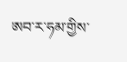ཨབ་ར་ཧམ་གྱིས་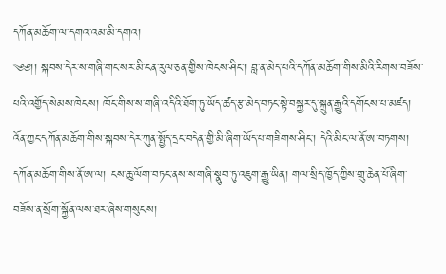དཀོན་མཆོག་ལ་དགའ་འམ་མི་དགའ།
༄༅།། སྐབས་དེར་ས་གཞི་གང་སར་མི་ངན་རུལ་ཅན་གྱིས་ཁེངས་ཤིང་། བླ་ན་མེད་པའི་དཀོན་མཆོག་གིས་མིའི་རིགས་བཟོས་པའི་འགྱོད་སེམས་ཁེངས། ཁོང་གིས་ས་གཞི་འདིའི་ཐོག་ཏུ་ཡོད་ཚད་རྩ་མེད་བཏང་སྟེ་བསྐྱར་དུ་སྐྲུན་རྒྱུའི་དགོངས་པ་མཛད། འོན་ཀྱང་དཀོན་མཆོག་གིས་སྐབས་དེར་ཀུན་སྤྱོད་དྲང་བདེན་གྱི་མི་ཞིག་ཡོད་པ་གཟིགས་ཤིང་། དེའི་མིང་ལ་ནོ་ཨ་བཏགས། དཀོན་མཆོག་གིས་ནོ་ཨ་ལ། ངས་ཆུ་ལོག་བཏང་ནས་ས་གཞི་སྣུབ་ཏུ་འཇུག་རྒྱུ་ཡིན། གལ་སྲིད་ཁྱོད་ཀྱིས་གྲུ་ཆེན་པོ་ཞིག་བཟོས་ན་སྲོག་སྐྱོན་ལས་ཐར་ཞེས་གསུངས།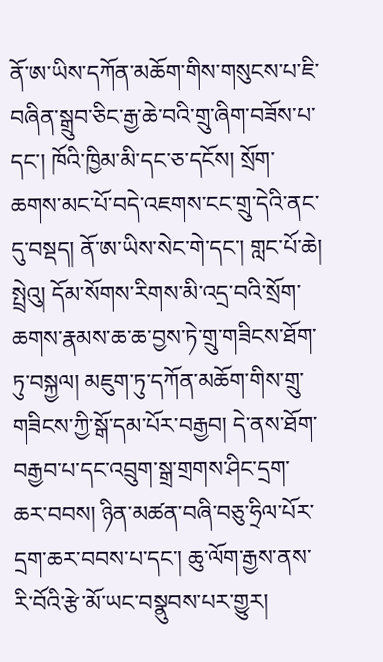ནོ་ཨ་ཡིས་དཀོན་མཆོག་གིས་གསུངས་པ་ཇི་བཞིན་སྒྲུབ་ཅིང་རྒྱ་ཆེ་བའི་གྲུ་ཞིག་བཟོས་པ་དང་། ཁོའི་ཁྱིམ་མི་དང་ཅ་དངོས། སྲོག་ཆགས་མང་པོ་བདེ་འཇགས་ངང་གྲུ་དེའི་ནང་དུ་བསྡད། ནོ་ཨ་ཡིས་སེང་གེ་དང་། གླང་པོ་ཆེ། སྤྲེའུ། དོམ་སོགས་རིགས་མི་འདྲ་བའི་སྲོག་ཆགས་རྣམས་ཆ་ཆ་བྱས་ཏེ་གྲུ་གཟིངས་ཐོག་ཏུ་བསྐྱལ། མཇུག་ཏུ་དཀོན་མཆོག་གིས་གྲུ་གཟིངས་ཀྱི་སྒོ་དམ་པོར་བརྒྱབ། དེ་ནས་ཐོག་བརྒྱབ་པ་དང་འབྲུག་སྒྲ་གྲགས་ཤིང་དྲག་ཆར་བབས། ཉིན་མཚན་བཞི་བཅུ་ཧྲིལ་པོར་དྲག་ཆར་བབས་པ་དང་། ཆུ་ལོག་རྒྱས་ནས་རི་བོའི་རྩེ་མོ་ཡང་བསྣུབས་པར་གྱུར།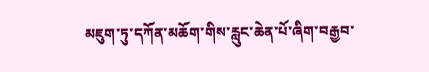མཇུག་ཏུ་དཀོན་མཆོག་གིས་རླུང་ཆེན་པོ་ཞིག་བརྒྱབ་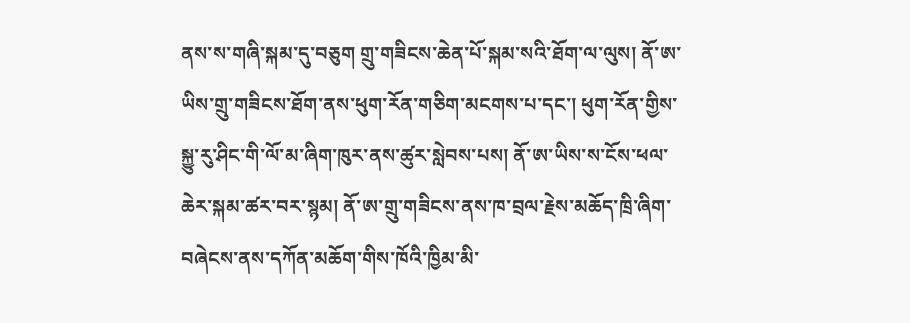ནས་ས་གཞི་སྐམ་དུ་བཅུག གྲུ་གཟིངས་ཆེན་པོ་སྐམ་སའི་ཐོག་ལ་ལུས། ནོ་ཨ་ཡིས་གྲུ་གཟིངས་ཐོག་ནས་ཕུག་རོན་གཅིག་མངགས་པ་དང་། ཕུག་རོན་གྱིས་སྐྱུ་རུ་ཤིང་གི་ལོ་མ་ཞིག་ཁུར་ནས་ཚུར་སླེབས་པས། ནོ་ཨ་ཡིས་ས་ངོས་ཕལ་ཆེར་སྐམ་ཚར་བར་སྙམ། ནོ་ཨ་གྲུ་གཟིངས་ནས་ཁ་བྲལ་རྗེས་མཆོད་ཁྲི་ཞིག་བཞེངས་ནས་དཀོན་མཆོག་གིས་ཁོའི་ཁྱིམ་མི་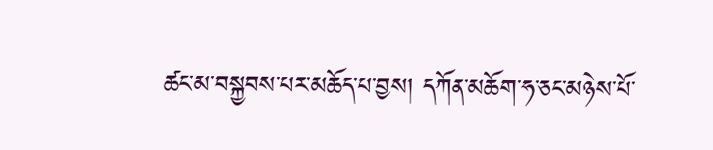ཚང་མ་བསྐྱབས་པར་མཆོད་པ་བྱས། དཀོན་མཆོག་ཧ་ཅང་མཉེས་པོ་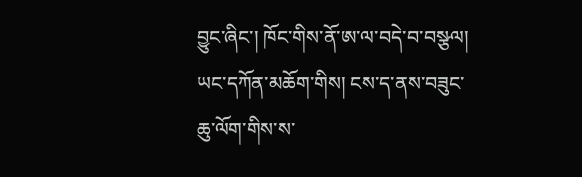བྱུང་ཞིང་། ཁོང་གིས་ནོ་ཨ་ལ་བདེ་བ་བསྩལ། ཡང་དཀོན་མཆོག་གིས། ངས་ད་ནས་བཟུང་ཆུ་ལོག་གིས་ས་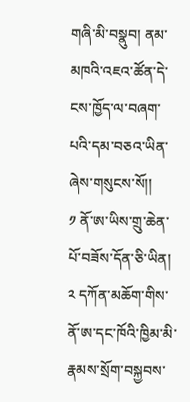གཞི་མི་བསྣུབ། ནམ་མཁའི་འཇའ་ཚོན་དེ་ངས་ཁྱོད་ལ་བཞག་པའི་དམ་བཅའ་ཡིན་ཞེས་གསུངས་སོ།།
༡ ནོ་ཨ་ཡིས་གྲུ་ཆེན་པོ་བཟོས་དོན་ཅི་ཡིན།
༢ དཀོན་མཆོག་གིས་ནོ་ཨ་དང་ཁོའི་ཁྱིམ་མི་རྣམས་སྲོག་བསྐྱབས་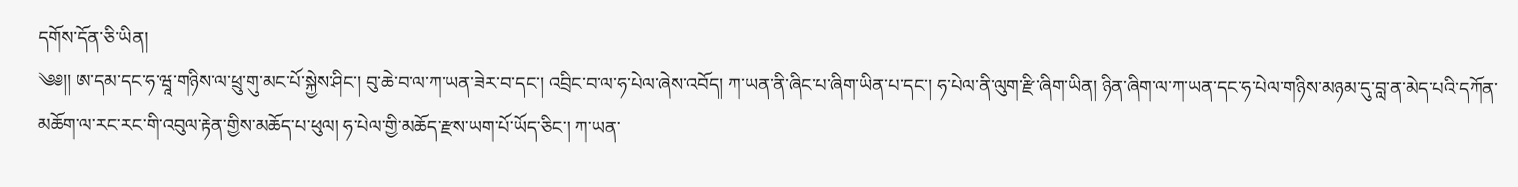དགོས་དོན་ཅི་ཡིན།
༄༅།། ཨ་དམ་དང་ཧ་ཝཱ་གཉིས་ལ་ཕྲུ་གུ་མང་པོ་སྐྱེས་ཤིང་། བུ་ཆེ་བ་ལ་ཀ་ཡན་ཟེར་བ་དང་། འབྲིང་བ་ལ་ཧ་པེལ་ཞེས་འབོད། ཀ་ཡན་ནི་ཞིང་པ་ཞིག་ཡིན་པ་དང་། ཧ་པེལ་ནི་ལུག་རྫི་ཞིག་ཡིན། ཉིན་ཞིག་ལ་ཀ་ཡན་དང་ཧ་པེལ་གཉིས་མཉམ་དུ་བླ་ན་མེད་པའི་དཀོན་མཆོག་ལ་རང་རང་གི་འབུལ་རྟེན་གྱིས་མཆོད་པ་ཕུལ། ཧ་པེལ་གྱི་མཆོད་རྫས་ཡག་པོ་ཡོད་ཅིང་། ཀ་ཡན་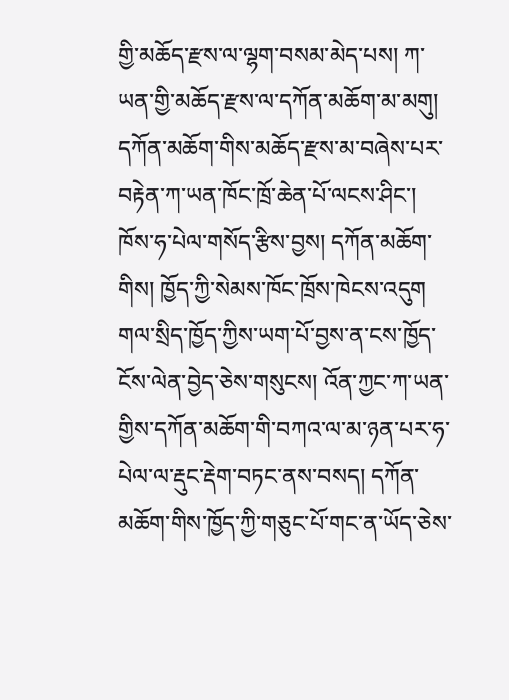གྱི་མཆོད་རྫས་ལ་ལྷག་བསམ་མེད་པས། ཀ་ཡན་གྱི་མཆོད་རྫས་ལ་དཀོན་མཆོག་མ་མགུ། དཀོན་མཆོག་གིས་མཆོད་རྫས་མ་བཞེས་པར་བརྟེན་ཀ་ཡན་ཁོང་ཁྲོ་ཆེན་པོ་ལངས་ཤིང་། ཁོས་ཧ་པེལ་གསོད་རྩིས་བྱས། དཀོན་མཆོག་གིས། ཁྱོད་ཀྱི་སེམས་ཁོང་ཁྲོས་ཁེངས་འདུག གལ་སྲིད་ཁྱོད་ཀྱིས་ཡག་པོ་བྱས་ན་ངས་ཁྱོད་ངོས་ལེན་བྱེད་ཅེས་གསུངས། འོན་ཀྱང་ཀ་ཡན་གྱིས་དཀོན་མཆོག་གི་བཀའ་ལ་མ་ཉན་པར་ཧ་པེལ་ལ་རྡུང་རྡེག་བཏང་ནས་བསད། དཀོན་མཆོག་གིས་ཁྱོད་ཀྱི་གཅུང་པོ་གང་ན་ཡོད་ཅེས་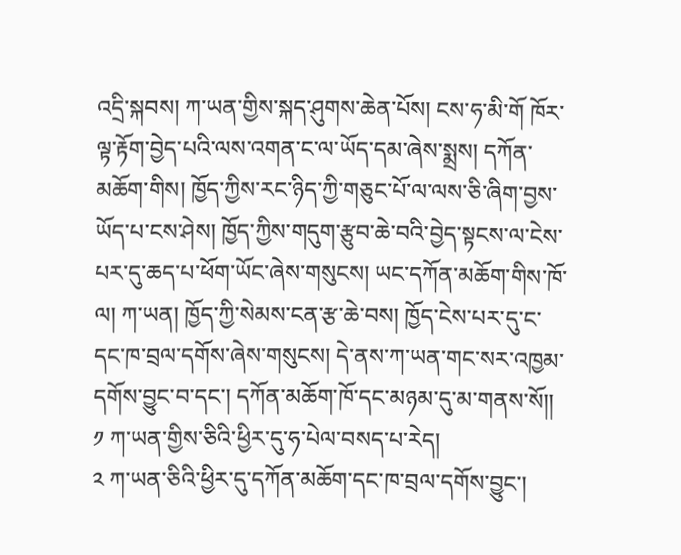འདྲི་སྐབས། ཀ་ཡན་གྱིས་སྐད་ཤུགས་ཆེན་པོས། ངས་ཧ་མི་གོ ཁོར་ལྟ་རྟོག་བྱེད་པའི་ལས་འགན་ང་ལ་ཡོད་དམ་ཞེས་སྨྲས། དཀོན་མཆོག་གིས། ཁྱོད་ཀྱིས་རང་ཉིད་ཀྱི་གཅུང་པོ་ལ་ལས་ཅི་ཞིག་བྱས་ཡོད་པ་ངས་ཤེས། ཁྱོད་ཀྱིས་གདུག་རྩུབ་ཆེ་བའི་བྱེད་སྟངས་ལ་ངེས་པར་དུ་ཆད་པ་ཕོག་ཡོང་ཞེས་གསུངས། ཡང་དཀོན་མཆོག་གིས་ཁོ་ལ། ཀ་ཡན། ཁྱོད་ཀྱི་སེམས་ངན་རྩ་ཆེ་བས། ཁྱོད་ངེས་པར་དུ་ང་དང་ཁ་བྲལ་དགོས་ཞེས་གསུངས། དེ་ནས་ཀ་ཡན་གང་སར་འཁྱམ་དགོས་བྱུང་བ་དང་། དཀོན་མཆོག་ཁོ་དང་མཉམ་དུ་མ་གནས་སོ།།
༡ ཀ་ཡན་གྱིས་ཅིའི་ཕྱིར་དུ་ཧ་པེལ་བསད་པ་རེད།
༢ ཀ་ཡན་ཅིའི་ཕྱིར་དུ་དཀོན་མཆོག་དང་ཁ་བྲལ་དགོས་བྱུང་།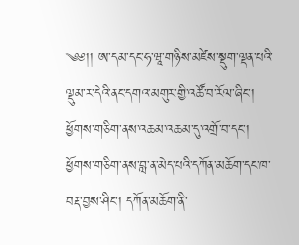༄༅།། ཨ་དམ་དང་ཧ་ཝཱ་གཉིས་མཛེས་སྡུག་ལྡན་པའི་ལྡུམ་ར་དེའི་ནང་དགའ་མགུར་གྱི་འཚོ་བ་རོལ་ཞིང་། ཕྱོགས་གཅིག་ནས་འཆམ་འཆམ་དུ་འགྲོ་བ་དང་། ཕྱོགས་གཅིག་ནས་བླ་ན་མེད་པའི་དཀོན་མཆོག་དང་ཁ་བརྡ་བྱས་ཤིང་། དཀོན་མཆོག་ནི་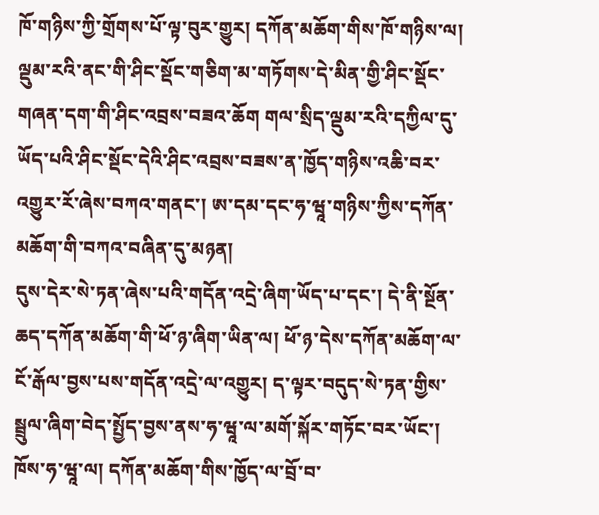ཁོ་གཉིས་ཀྱི་གྲོགས་པོ་ལྟ་བུར་གྱུར། དཀོན་མཆོག་གིས་ཁོ་གཉིས་ལ། ལྡུམ་རའི་ནང་གི་ཤིང་སྡོང་གཅིག་མ་གཏོགས་དེ་མིན་གྱི་ཤིང་སྡོང་གཞན་དག་གི་ཤིང་འབྲས་བཟའ་ཆོག གལ་སྲིད་ལྡུམ་རའི་དཀྱིལ་དུ་ཡོད་པའི་ཤིང་སྡོང་དེའི་ཤིང་འབྲས་བཟས་ན་ཁྱོད་གཉིས་འཆི་བར་འགྱུར་རོ་ཞེས་བཀའ་གནང་། ཨ་དམ་དང་ཧ་ཝཱ་གཉིས་ཀྱིས་དཀོན་མཆོག་གི་བཀའ་བཞིན་དུ་མཉན།
དུས་དེར་སེ་ཏན་ཞེས་པའི་གདོན་འདྲེ་ཞིག་ཡོད་པ་དང་། དེ་ནི་སྔོན་ཆད་དཀོན་མཆོག་གི་ཕོ་ཉ་ཞིག་ཡིན་ལ། ཕོ་ཉ་དེས་དཀོན་མཆོག་ལ་ངོ་རྒོལ་བྱས་པས་གདོན་འདྲེ་ལ་འགྱུར། ད་ལྟར་བདུད་སེ་ཏན་གྱིས་སྦྲུལ་ཞིག་བེད་སྤྱོད་བྱས་ནས་ཧ་ཝཱ་ལ་མགོ་སྐོར་གཏོང་བར་ཡོང་། ཁོས་ཧ་ཝཱ་ལ། དཀོན་མཆོག་གིས་ཁྱོད་ལ་བྲོ་བ་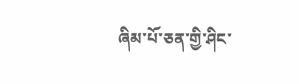ཞིམ་པོ་ཅན་གྱི་ཤིང་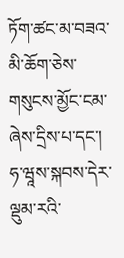ཏོག་ཚང་མ་བཟའ་མི་ཆོག་ཅེས་གསུངས་མྱོང་ངམ་ཞེས་དྲིས་པ་དང་། ཧ་ཝཱས་སྐབས་དེར་ལྡུམ་རའི་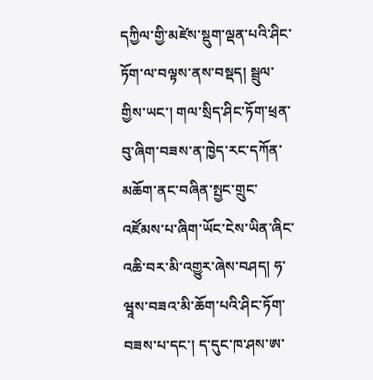དཀྱིལ་གྱི་མཛེས་སྡུག་ལྡན་པའི་ཤིང་ཏོག་ལ་བལྟས་ནས་བསྡད། སྦྲུལ་གྱིས་ཡང་། གལ་སྲིད་ཤིང་ཏོག་ཕྲན་བུ་ཞིག་བཟས་ན་ཁྱེད་རང་དཀོན་མཆོག་ནང་བཞིན་སྤྱང་གྲུང་འཛོམས་པ་ཞིག་ཡོང་ངེས་ཡིན་ཞིང་འཆི་བར་མི་འགྱུར་ཞེས་བཤད། ཧ་ཝཱས་བཟའ་མི་ཆོག་པའི་ཤིང་ཏོག་བཟས་པ་དང་། ད་དུང་ཁ་ཤས་ཨ་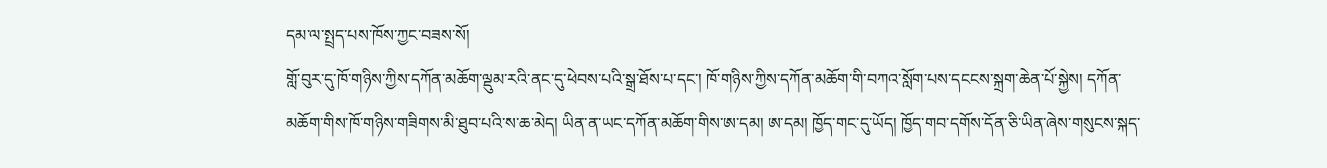དམ་ལ་སྤྲད་པས་ཁོས་ཀྱང་བཟས་སོ།
གློ་བུར་དུ་ཁོ་གཉིས་ཀྱིས་དཀོན་མཆོག་ལྡུམ་རའི་ནང་དུ་ཕེབས་པའི་སྒྲ་ཐོས་པ་དང་། ཁོ་གཉིས་ཀྱིས་དཀོན་མཆོག་གི་བཀའ་སློག་པས་དངངས་སྐྲག་ཆེན་པོ་སྐྱེས། དཀོན་མཆོག་གིས་ཁོ་གཉིས་གཟིགས་མི་ཐུབ་པའི་ས་ཆ་མེད། ཡིན་ན་ཡང་དཀོན་མཆོག་གིས་ཨ་དམ། ཨ་དམ། ཁྱོད་གང་དུ་ཡོད། ཁྱོད་གབ་དགོས་དོན་ཅི་ཡིན་ཞེས་གསུངས་སྐད་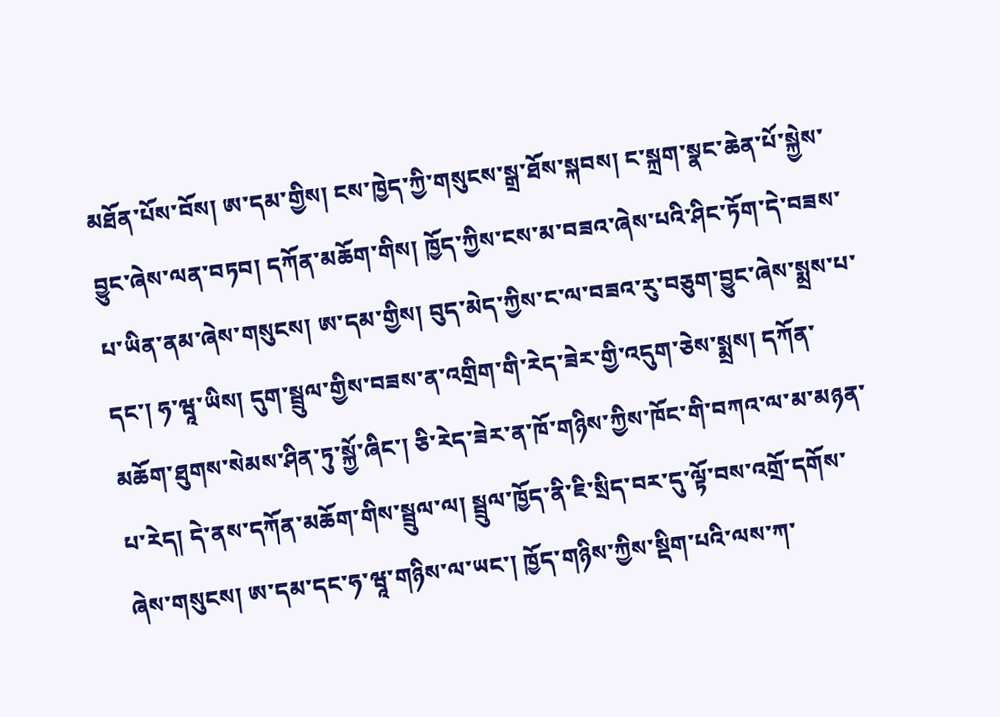མཐོན་པོས་བོས། ཨ་དམ་གྱིས། ངས་ཁྱེད་ཀྱི་གསུངས་སྒྲ་ཐོས་སྐབས། ང་སྐྲག་སྣང་ཆེན་པོ་སྐྱེས་བྱུང་ཞེས་ལན་བཏབ། དཀོན་མཆོག་གིས། ཁྱོད་ཀྱིས་ངས་མ་བཟའ་ཞེས་པའི་ཤིང་ཏོག་དེ་བཟས་པ་ཡིན་ནམ་ཞེས་གསུངས། ཨ་དམ་གྱིས། བུད་མེད་ཀྱིས་ང་ལ་བཟའ་རུ་བཅུག་བྱུང་ཞེས་སྨྲས་པ་དང་། ཧ་ཝཱ་ཡིས། དུག་སྦྲུལ་གྱིས་བཟས་ན་འགྲིག་གི་རེད་ཟེར་གྱི་འདུག་ཅེས་སྨྲས། དཀོན་མཆོག་ཐུགས་སེམས་ཤིན་ཏུ་སྐྱོ་ཞིང་། ཅི་རེད་ཟེར་ན་ཁོ་གཉིས་ཀྱིས་ཁོང་གི་བཀའ་ལ་མ་མཉན་པ་རེད། དེ་ནས་དཀོན་མཆོག་གིས་སྦྲུལ་ལ། སྦྲུལ་ཁྱོད་ནི་ཇི་སྲིད་བར་དུ་ལྟོ་བས་འགྲོ་དགོས་ཞེས་གསུངས། ཨ་དམ་དང་ཧ་ཝཱ་གཉིས་ལ་ཡང་། ཁྱོད་གཉིས་ཀྱིས་སྡིག་པའི་ལས་ཀ་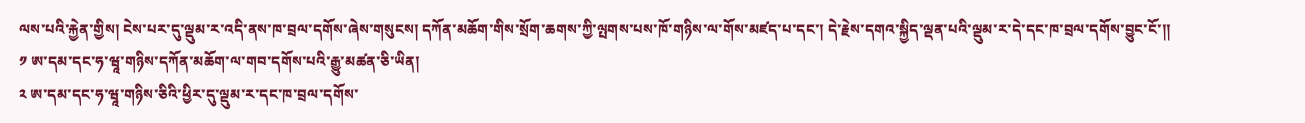ལས་པའི་རྐྱེན་གྱིས། ངེས་པར་དུ་ལྡུམ་ར་འདི་ནས་ཁ་བྲལ་དགོས་ཞེས་གསུངས། དཀོན་མཆོག་གིས་སྲོག་ཆགས་ཀྱི་ལྤགས་པས་ཁོ་གཉིས་ལ་གོས་མཛད་པ་དང་། དེ་རྗེས་དགའ་སྐྱིད་ལྡན་པའི་ལྡུམ་ར་དེ་དང་ཁ་བྲལ་དགོས་བྱུང་ངོ་།།
༡ ཨ་དམ་དང་ཧ་ཝཱ་གཉིས་དཀོན་མཆོག་ལ་གབ་དགོས་པའི་རྒྱུ་མཚན་ཅི་ཡིན།
༢ ཨ་དམ་དང་ཧ་ཝཱ་གཉིས་ཅིའི་ཕྱིར་དུ་ལྡུམ་ར་དང་ཁ་བྲལ་དགོས་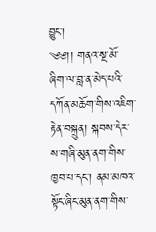བྱུང་།
༄༅།། གནའ་སྔ་མོ་ཞིག་ལ་བླ་ན་མེད་པའི་དཀོན་མཆོག་གིས་འཇིག་རྟེན་བསྐྲུན། སྐབས་དེར་ས་གཞི་མུན་ནག་གིས་ཁྱབ་པ་དང་། ནམ་མཁའ་སྟོང་ཞིང་མུན་ནག་གིས་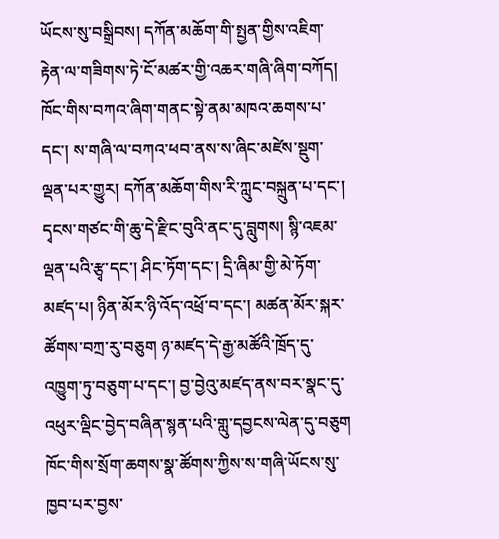ཡོངས་སུ་བསྒྲིབས། དཀོན་མཆོག་གི་སྤྱན་གྱིས་འཇིག་རྟེན་ལ་གཟིགས་ཏེ་ངོ་མཚར་གྱི་འཆར་གཞི་ཞིག་བཀོད། ཁོང་གིས་བཀའ་ཞིག་གནང་སྟེ་ནམ་མཁའ་ཆགས་པ་དང་། ས་གཞི་ལ་བཀའ་ཕབ་ནས་ས་ཞིང་མཛེས་སྡུག་ལྡན་པར་གྱུར། དཀོན་མཆོག་གིས་རི་ཀླུང་བསྐྲུན་པ་དང་། དྭངས་གཙང་གི་ཆུ་དེ་རྫིང་བུའི་ནང་དུ་བླུགས། སྙི་འཇམ་ལྡན་པའི་རྩྭ་དང་། ཤིང་ཏོག་དང་། དྲི་ཞིམ་གྱི་མེ་ཏོག་མཛད་པ། ཉིན་མོར་ཉི་འོད་འཕྲོ་བ་དང་། མཚན་མོར་སྐར་ཚོགས་བཀྲ་རུ་བཅུག ཉ་མཛད་དེ་རྒྱ་མཚོའི་ཁྲོད་དུ་འཁྱུག་ཏུ་བཅུག་པ་དང་། བྱ་བྱེའུ་མཛད་ནས་བར་སྣང་དུ་འཕུར་ལྡིང་བྱེད་བཞིན་སྙན་པའི་གླུ་དབྱངས་ལེན་དུ་བཅུག ཁོང་གིས་སྲོག་ཆགས་སྣ་ཚོགས་ཀྱིས་ས་གཞི་ཡོངས་སུ་ཁྱབ་པར་བྱས་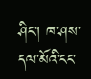ཤིང་། ཁ་ཤས་དལ་མོའི་ངང་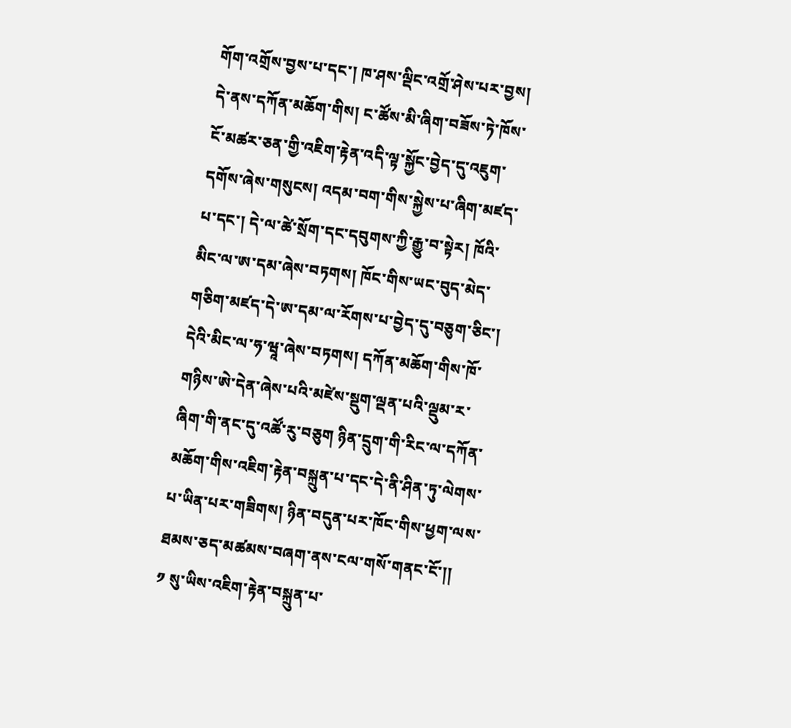གོག་འགྲོས་བྱས་པ་དང་། ཁ་ཤས་ལྡིང་འགྲོ་ཤེས་པར་བྱས། དེ་ནས་དཀོན་མཆོག་གིས། ང་ཚོས་མི་ཞིག་བཟོས་ཏེ་ཁོས་ངོ་མཚར་ཅན་གྱི་འཇིག་རྟེན་འདི་ལྟ་སྐྱོང་བྱེད་དུ་འཇུག་དགོས་ཞེས་གསུངས། འདམ་བག་གིས་སྐྱེས་པ་ཞིག་མཛད་པ་དང་། དེ་ལ་ཚེ་སྲོག་དང་དབུགས་ཀྱི་རྒྱུ་བ་སྟེར། ཁོའི་མིང་ལ་ཨ་དམ་ཞེས་བཏགས། ཁོང་གིས་ཡང་བུད་མེད་གཅིག་མཛད་དེ་ཨ་དམ་ལ་རོགས་པ་བྱེད་དུ་བཅུག་ཅིང་། དེའི་མིང་ལ་ཧ་ཝཱ་ཞེས་བཏགས། དཀོན་མཆོག་གིས་ཁོ་གཉིས་ཨེ་དེན་ཞེས་པའི་མཛེས་སྡུག་ལྡན་པའི་ལྡུམ་ར་ཞིག་གི་ནང་དུ་འཚོ་རུ་བཅུག ཉིན་དྲུག་གི་རིང་ལ་དཀོན་མཆོག་གིས་འཇིག་རྟེན་བསྐྲུན་པ་དང་དེ་ནི་ཤིན་ཏུ་ལེགས་པ་ཡིན་པར་གཟིགས། ཉིན་བདུན་པར་ཁོང་གིས་ཕྱག་ལས་ཐམས་ཅད་མཚམས་བཞག་ནས་ངལ་གསོ་གནང་ངོ་།།
༡ སུ་ཡིས་འཇིག་རྟེན་བསྐྲུན་པ་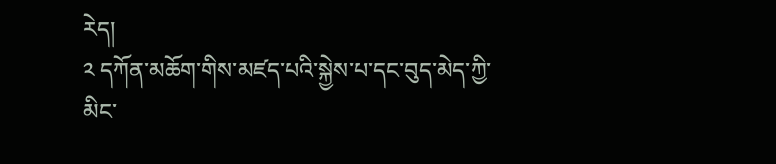རེད།
༢ དཀོན་མཆོག་གིས་མཛད་པའི་སྐྱེས་པ་དང་བུད་མེད་ཀྱི་མིང་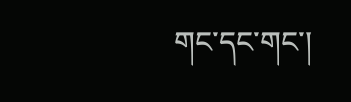གང་དང་གང་།